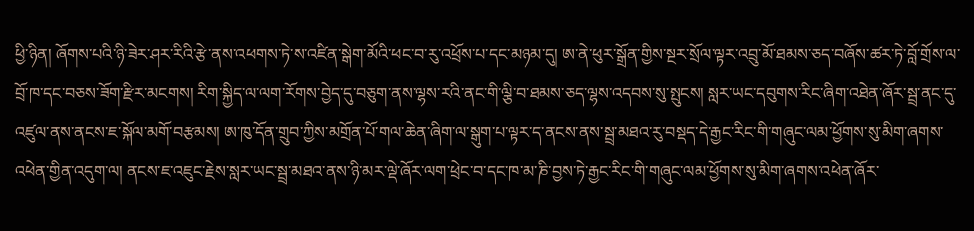ཕྱི་ཉིན། ཞོགས་པའི་ཉི་ཟེར་ཤར་རིའི་རྩེ་ནས་འཕགས་ཏེ་ས་འཛིན་སྒེག་མོའི་ཕང་བ་རུ་འཕྲོས་པ་དང་མཉམ་དུ། ཨ་ནེ་ཕུར་སྒྲོན་གྱིས་སྔར་སྲོལ་ལྟར་འབྲུ་མོ་ཐམས་ཅད་བཞོས་ཚར་ཏེ་བློ་གྲོས་ལ་བྲོ་ཁ་དང་བཅས་ཟོག་རྫིར་མངགས། རིག་སྐྱིད་ལ་ལག་རོགས་བྱེད་དུ་བཅུག་ནས་ལྷས་རའི་ནང་གི་ལྕི་བ་ཐམས་ཅད་ལྷས་འདབས་སུ་སྤུངས། སླར་ཡང་དབུགས་རིང་ཞིག་འཐེན་ཞོར་སྦྲ་ནང་དུ་འཛུལ་ནས་ནངས་ཇ་སྐོལ་མགོ་བརྩམས། ཨ་ཁུ་དོན་གྲུབ་ཀྱིས་མགྲོན་པོ་གལ་ཆེན་ཞིག་ལ་སྒུག་པ་ལྟར་ད་ནངས་ནས་སྦྲ་མཐའ་རུ་བསྡད་དེ་རྒྱང་རིང་གི་གཞུང་ལམ་ཕྱོགས་སུ་མིག་ཞགས་འཕེན་གྱིན་འདུག་ལ། ནངས་ཇ་འཇུང་རྗེས་སླར་ཡང་སྦྲ་མཐའ་ནས་ཉི་མར་ལྡེ་ཞོར་ལག་ཕྲེང་བ་དང་ཁ་མ་ཎི་བྱས་ཏེ་རྒྱང་རིང་གི་གཞུང་ལམ་ཕྱོགས་སུ་མིག་ཞགས་འཕེན་ཞོར་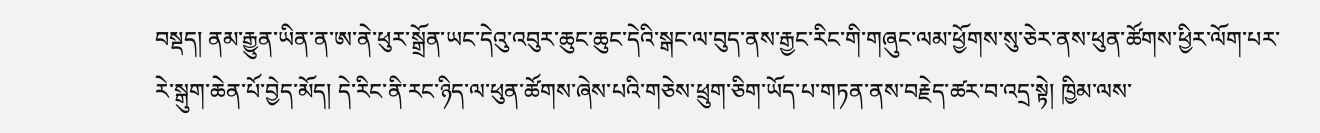བསྡད། ནམ་རྒྱུན་ཡིན་ན་ཨ་ནེ་ཕུར་སྒྲོན་ཡང་དེའུ་འབུར་ཆུང་ཆུང་དེའི་སྒང་ལ་བུད་ནས་རྒྱང་རིང་གི་གཞུང་ལམ་ཕྱོགས་སུ་ཅེར་ནས་ཕུན་ཚོགས་ཕྱིར་ལོག་པར་རེ་སྒུག་ཆེན་པོ་བྱེད་མོད། དེ་རིང་ནི་རང་ཉིད་ལ་ཕུན་ཚོགས་ཞེས་པའི་གཅེས་ཕྲུག་ཅིག་ཡོད་པ་གཏན་ནས་བརྗེད་ཚར་བ་འདྲ་སྟེ། ཁྱིམ་ལས་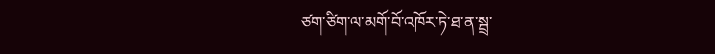ཙག་ཙིག་ལ་མགོ་བོ་འཁོར་ཏེ་ཐ་ན་སྦྲ་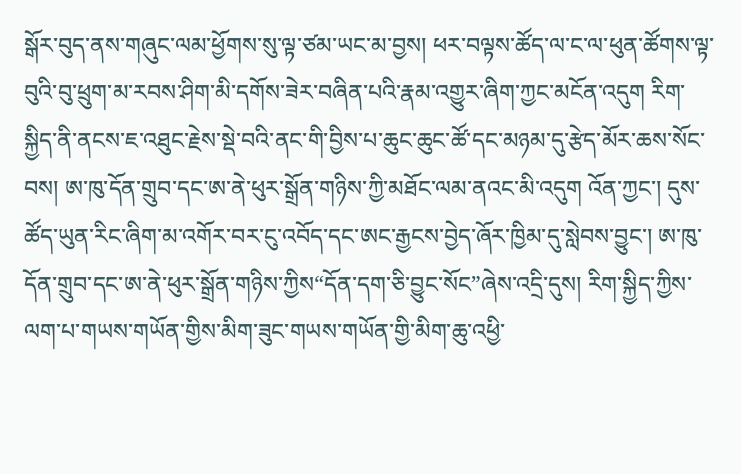སྒོར་བུད་ནས་གཞུང་ལམ་ཕྱོགས་སུ་ལྟ་ཙམ་ཡང་མ་བྱས། ཕར་བལྟས་ཚོད་ལ་ང་ལ་ཕུན་ཚོགས་ལྟ་བུའི་བུ་ཕྲུག་མ་རབས་ཤིག་མི་དགོས་ཟེར་བཞིན་པའི་རྣམ་འགྱུར་ཞིག་ཀྱང་མངོན་འདུག རིག་སྐྱིད་ནི་ནངས་ཇ་འཐུང་རྗེས་སྡེ་བའི་ནང་གི་བྱིས་པ་ཆུང་ཆུང་ཚོ་དང་མཉམ་དུ་རྩེད་མོར་ཆས་སོང་བས། ཨ་ཁུ་དོན་གྲུབ་དང་ཨ་ནེ་ཕུར་སྒྲོན་གཉིས་ཀྱི་མཐོང་ལམ་ནའང་མི་འདུག འོན་ཀྱང་། དུས་ཚོད་ཡུན་རིང་ཞིག་མ་འགོར་བར་ངུ་འབོད་དང་ཨང་རྒྱངས་བྱེད་ཞོར་ཁྱིམ་དུ་སླེབས་བྱུང་། ཨ་ཁུ་དོན་གྲུབ་དང་ཨ་ནེ་ཕུར་སྒྲོན་གཉིས་ཀྱིས“དོན་དག་ཅི་བྱུང་སོང”ཞེས་འདྲི་དུས། རིག་སྐྱིད་ཀྱིས་ལག་པ་གཡས་གཡོན་གྱིས་མིག་ཟུང་གཡས་གཡོན་གྱི་མིག་ཆུ་འཕྱི་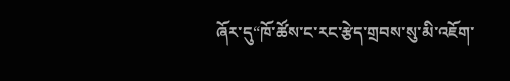ཞོར་དུ“ཁོ་ཚོས་ང་རང་རྩེད་གྲབས་སུ་མི་འཇོག་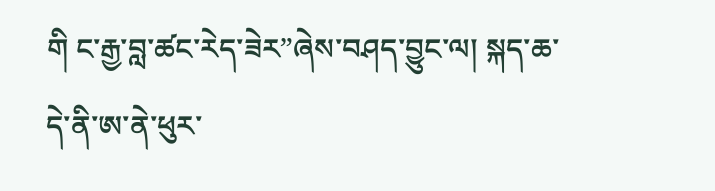གི ང་རྒྱ་བླ་ཚང་རེད་ཟེར”ཞེས་བཤད་བྱུང་ལ། སྐད་ཆ་དེ་ནི་ཨ་ནེ་ཕུར་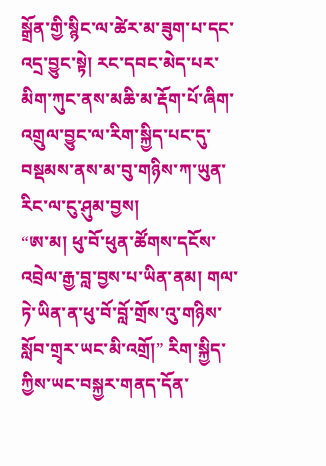སྒྲོན་གྱི་སྙིང་ལ་ཚེར་མ་ཟུག་པ་དང་འདྲ་བྱུང་སྟེ། རང་དབང་མེད་པར་མིག་ཀུང་ནས་མཆི་མ་རྡོག་པོ་ཞིག་འགྲུལ་བྱུང་ལ་རིག་སྐྱིད་པང་དུ་བསྡམས་ནས་མ་བུ་གཉིས་ཀ་ཡུན་རིང་ལ་ངུ་ཤུམ་བྱས།
“ཨ་མ། ཕུ་བོ་ཕུན་ཚོགས་དངོས་འབྲེལ་རྒྱ་བླ་བྱས་པ་ཡིན་ནམ། གལ་ཏེ་ཡིན་ན་ཕུ་བོ་བློ་གྲོས་འུ་གཉིས་སློབ་གྲྭར་ཡང་མི་འགྲོ།” རིག་སྐྱིད་ཀྱིས་ཡང་བསྐྱར་གནད་དོན་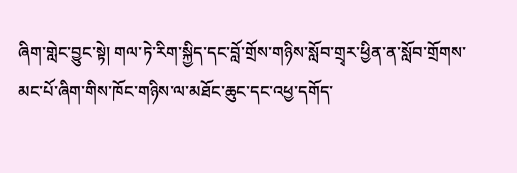ཞིག་གླེང་བྱུང་སྟེ། གལ་ཏེ་རིག་སྐྱིད་དང་བློ་གྲོས་གཉིས་སློབ་གྲྭར་ཕྱིན་ན་སློབ་གྲོགས་མང་པོ་ཞིག་གིས་ཁོང་གཉིས་ལ་མཐོང་ཆུང་དང་འཕྱ་དགོད་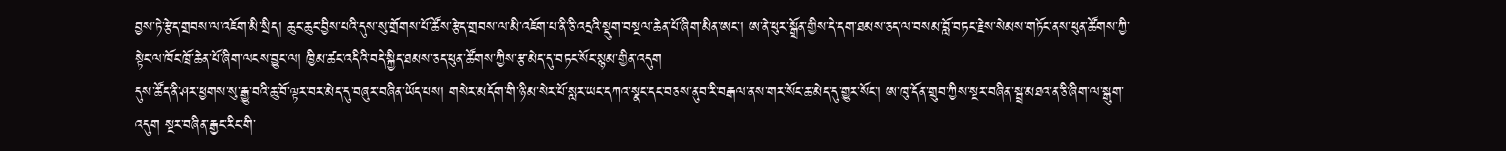བྱས་ཏེ་རྩེད་གྲབས་ལ་འཇོག་མི་སྲིད། ཆུང་ཆུང་བྱིས་པའི་དུས་སུ་གྲོགས་པོ་ཚོས་རྩེད་གྲབས་ལ་མི་འཇོག་པ་ནི་ཅི་འདྲའི་སྡུག་བསྔལ་ཆེན་པོ་ཞིག་མིན་ཨང་། ཨ་ནེ་ཕུར་སྒྲོན་གྱིས་དེ་དག་ཐམས་ཅད་ལ་བསམ་བློ་བཏང་རྗེས་སེམས་གཏོང་ནས་ཕུན་ཚོགས་ཀྱི་སྟེང་ལ་ཁོང་ཁྲོ་ཆེན་པོ་ཞིག་ལངས་བྱུང་ལ། ཁྱིམ་ཚང་འདིའི་བདེ་སྐྱིད་ཐམས་ཅད་ཕུན་ཚོགས་ཀྱིས་རྩ་མེད་དུ་བཏང་སོང་སྙམ་གྱིན་འདུག
དུས་ཚོད་ནི་ཤར་ཕྱགས་སུ་རྒྱུ་བའི་ཆུ་བོ་ལྟར་བར་མེད་དུ་བཞུར་བཞིན་ཡོད་པས། གསེར་མདོག་གི་ཉི་མ་སེར་པོ་སླར་ཡང་དཀའ་སྣང་དང་བཅས་ནུབ་རི་བརྒལ་ནས་གར་སོང་ཆ་མེད་དུ་གྱུར་སོང་། ཨ་ཁུ་དོན་གྲུབ་ཀྱིས་སྔར་བཞིན་སྦྲ་མཐའ་ན་ཅི་ཞིག་ལ་སྒུག་འདུག སྔར་བཞིན་རྒྱང་རིང་གི་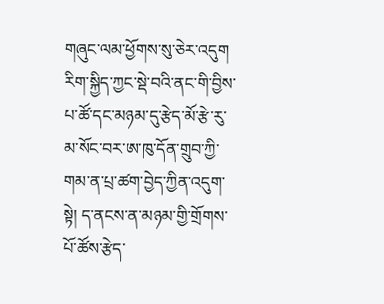གཞུང་ལམ་ཕྱོགས་སུ་ཅེར་འདུག རིག་སྐྱིད་ཀྱང་སྡེ་བའི་ནང་གི་བྱིས་པ་ཚོ་དང་མཉམ་དུ་རྩེད་མོ་རྩེ་རུ་མ་སོང་བར་ཨ་ཁུ་དོན་གྲུབ་ཀྱི་གམ་ན་པྲ་ཚག་བྱེད་ཀྱིན་འདུག་སྟེ། ད་ནངས་ན་མཉམ་གྱི་གྲོགས་པོ་ཚོས་རྩེད་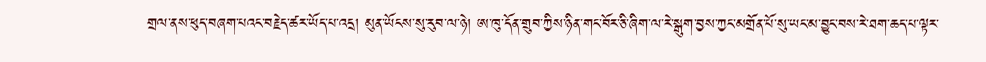གྲལ་ནས་ཕུད་བཞག་པའང་བརྗེད་ཚར་ཡོད་པ་འདྲ། མུན་ཡོངས་སུ་རུབ་ལ་ཉེ། ཨ་ཁུ་དོན་གྲུབ་ཀྱིས་ཉིན་གང་བོར་ཅི་ཞིག་ལ་རེ་སྒུག་བྱས་ཀྱང་མགྲོན་པོ་སུ་ཡང་མ་བྱུང་བས་རེ་ཐག་ཆད་པ་ལྟར་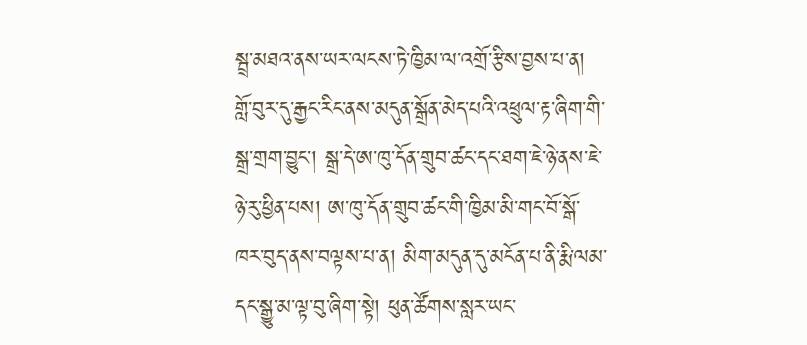སྦྲ་མཐའ་ནས་ཡར་ལངས་ཏེ་ཁྱིམ་ལ་འགྲོ་རྩིས་བྱས་པ་ན། གློ་བུར་དུ་རྒྱང་རིང་ནས་མདུན་སྒྲོན་མེད་པའི་འཕྲུལ་རྟ་ཞིག་གི་སྒྲ་གྲག་བྱུང་། སྒྲ་དེ་ཨ་ཁུ་དོན་གྲུབ་ཚང་དང་ཐག་ཇེ་ཉེ་ནས་ཇེ་ཉེ་རུ་ཕྱིན་པས། ཨ་ཁུ་དོན་གྲུབ་ཚང་གི་ཁྱིམ་མི་གང་བོ་སྒོ་ཁར་བུད་ནས་བལྟས་པ་ན། མིག་མདུན་དུ་མངོན་པ་ནི་རྨི་ལམ་དང་སྒྱུ་མ་ལྟ་བུ་ཞིག་སྟེ། ཕུན་ཚོགས་སླར་ཡང་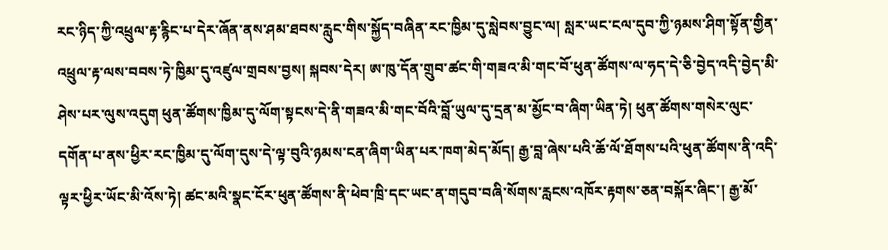རང་ཉིད་ཀྱི་འཕྲུལ་རྟ་རྙིང་པ་དེར་ཞོན་ནས་ཤམ་ཐབས་རླུང་གིས་སྐྱོད་བཞིན་རང་ཁྱིམ་དུ་སླེབས་བྱུང་ལ། སླར་ཡང་ངལ་དུབ་ཀྱི་ཉམས་ཤིག་སྟོན་གྱིན་འཕྲུལ་རྟ་ལས་བབས་ཏེ་ཁྱིམ་དུ་འཛུལ་གྲབས་བྱས། སྐབས་དེར། ཨ་ཁུ་དོན་གྲུབ་ཚང་གི་གཟའ་མི་གང་བོ་ཕུན་ཚོགས་ལ་ཧད་དེ་ཅི་བྱེད་འདི་བྱེད་མི་ཤེས་པར་ལུས་འདུག ཕུན་ཚོགས་ཁྱིམ་དུ་ལོག་སྟངས་དེ་ནི་གཟའ་མི་གང་བོའི་བློ་ཡུལ་དུ་དྲན་མ་མྱོང་བ་ཞིག་ཡིན་ཏེ། ཕུན་ཚོགས་གསེར་ལུང་དགོན་པ་ནས་ཕྱིར་རང་ཁྱིམ་དུ་ལོག་དུས་དེ་ལྟ་བུའི་ཉམས་ངན་ཞིག་ཡིན་པར་ཁག་མེད་མོད། རྒྱ་བླ་ཞེས་པའི་ཆོ་ལོ་ཐོགས་པའི་ཕུན་ཚོགས་ནི་འདི་ལྟར་ཕྱིར་ཡོང་མི་འོས་ཏེ། ཚང་མའི་སྣང་ངོར་ཕུན་ཚོགས་ནི་ཕེབ་ཁྲི་དང་ཡང་ན་གདུབ་བཞི་སོགས་རླངས་འཁོར་རྟགས་ཅན་བསྐོར་ཞིང་། རྒྱ་མོ་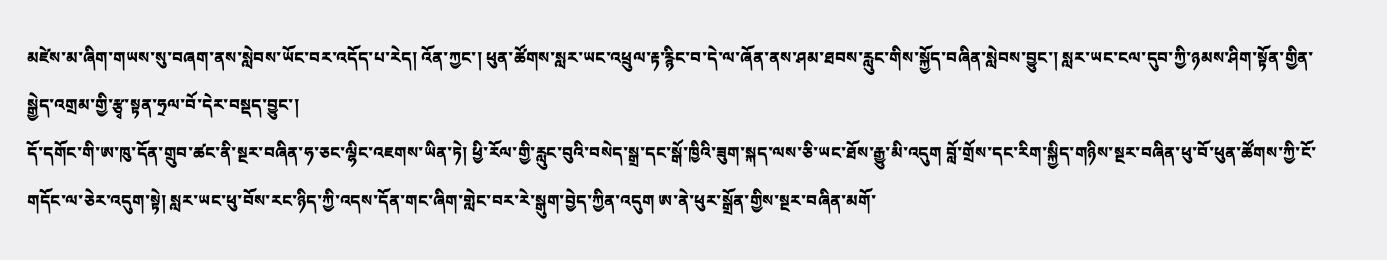མཛེས་མ་ཞིག་གཡས་སུ་བཞག་ནས་སླེབས་ཡོང་བར་འདོད་པ་རེད། འོན་ཀྱང་། ཕུན་ཚོགས་སླར་ཡང་འཕྲུལ་རྟ་རྙིང་བ་དེ་ལ་ཞོན་ནས་ཤམ་ཐབས་རླུང་གིས་སྐྱོད་བཞིན་སླེབས་བྱུང་། སླར་ཡང་ངལ་དུབ་ཀྱི་ཉམས་ཤིག་སྟོན་གྱིན་སྒྱེད་འགྲམ་གྱི་རྩྭ་སྟན་ཧྲལ་བོ་དེར་བསྡད་བྱུང་།
དོ་དགོང་གི་ཨ་ཁུ་དོན་གྲུབ་ཚང་ནི་སྔར་བཞིན་ཧ་ཅང་ལྷིང་འཇགས་ཡིན་ཏེ། ཕྱི་རོལ་གྱི་རླུང་བུའི་བསེད་སྒྲ་དང་སྒོ་ཁྱིའི་ཟུག་སྐད་ལས་ཅི་ཡང་ཐོས་རྒྱུ་མི་འདུག བློ་གྲོས་དང་རིག་སྐྱིད་གཉིས་སྔར་བཞིན་ཕུ་བོ་ཕུན་ཚོགས་ཀྱི་ངོ་གདོང་ལ་ཅེར་འདུག་སྟེ། སླར་ཡང་ཕུ་བོས་རང་ཉིད་ཀྱི་འདས་དོན་གང་ཞིག་གླེང་བར་རེ་སྒུག་བྱེད་ཀྱིན་འདུག ཨ་ནེ་ཕུར་སྒྲོན་གྱིས་སྔར་བཞིན་མགོ་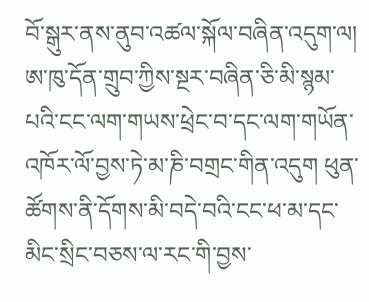བོ་སྒུར་ནས་ནུབ་འཚལ་སྐོལ་བཞིན་འདུག་ལ། ཨ་ཁུ་དོན་གྲུབ་ཀྱིས་སྔར་བཞིན་ཅི་མི་སྙམ་པའི་ངང་ལག་གཡས་ཕྲེང་བ་དང་ལག་གཡོན་འཁོར་ལོ་བྱས་ཏེ་མ་ཎི་བགྲང་གིན་འདུག ཕུན་ཚོགས་ནི་དོགས་མི་བདེ་བའི་ངང་ཕ་མ་དང་མིང་སྲིང་བཅས་ལ་རང་གི་བྱས་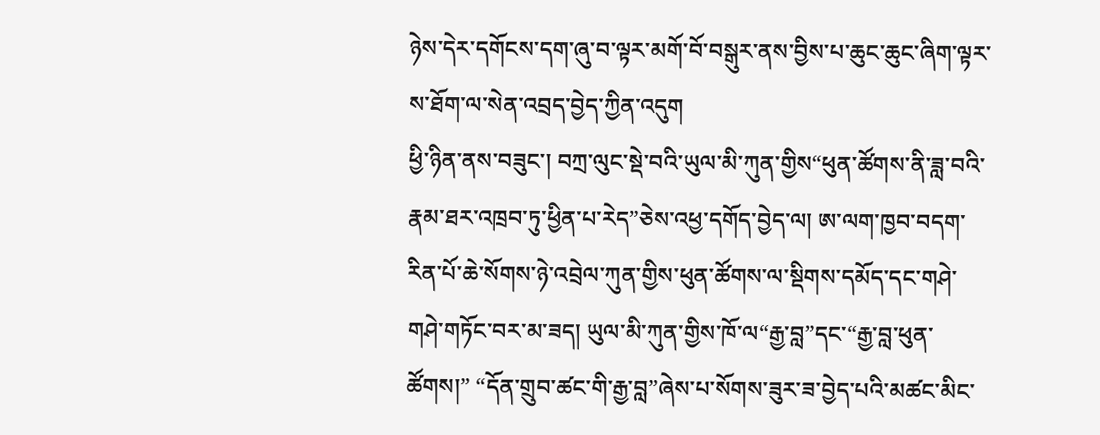ཉེས་དེར་དགོངས་དག་ཞུ་བ་ལྟར་མགོ་བོ་བསྒུར་ནས་བྱིས་པ་ཆུང་ཆུང་ཞིག་ལྟར་ས་ཐོག་ལ་སེན་འབྲད་བྱེད་ཀྱིན་འདུག
ཕྱི་ཉིན་ནས་བཟུང་། བཀྲ་ལུང་སྡེ་བའི་ཡུལ་མི་ཀུན་གྱིས“ཕུན་ཚོགས་ནི་ཟླ་བའི་རྣམ་ཐར་འཁྲབ་ཏུ་ཕྱིན་པ་རེད”ཅེས་འཕྱ་དགོད་བྱེད་ལ། ཨ་ལག་ཁྱབ་བདག་རིན་པོ་ཆེ་སོགས་ཉེ་འབྲེལ་ཀུན་གྱིས་ཕུན་ཚོགས་ལ་སྡིགས་དམོད་དང་གཤེ་གཤེ་གཏོང་བར་མ་ཟད། ཡུལ་མི་ཀུན་གྱིས་ཁོ་ལ“རྒྱ་བླ”དང་“རྒྱ་བླ་ཕུན་ཚོགས།” “དོན་གྲུབ་ཚང་གི་རྒྱ་བླ”ཞེས་པ་སོགས་ཟུར་ཟ་བྱེད་པའི་མཚང་མིང་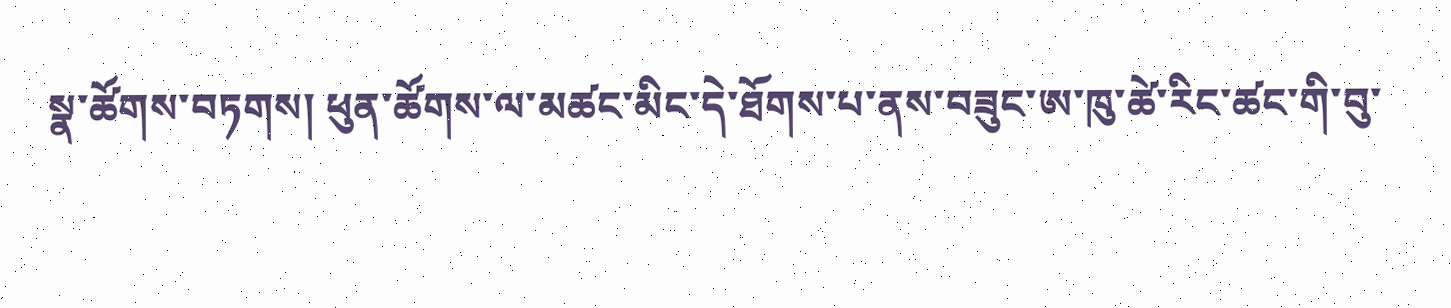སྣ་ཚོགས་བཏགས། ཕུན་ཚོགས་ལ་མཚང་མིང་དེ་ཐོགས་པ་ནས་བཟུང་ཨ་ཁུ་ཚེ་རིང་ཚང་གི་བུ་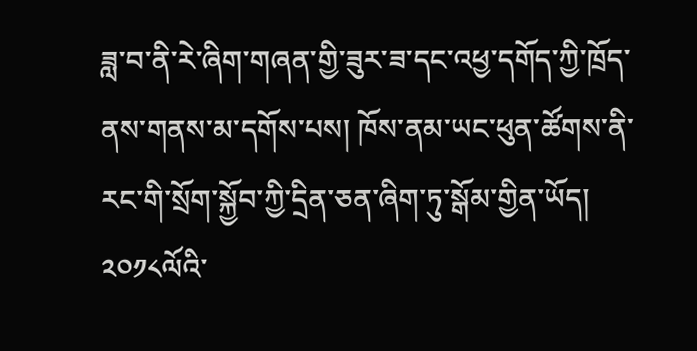ཟླ་བ་ནི་རེ་ཞིག་གཞན་གྱི་ཟུར་ཟ་དང་འཕྱ་དགོད་ཀྱི་ཁྲོད་ནས་གནས་མ་དགོས་པས། ཁོས་ནམ་ཡང་ཕུན་ཚོགས་ནི་རང་གི་སྲོག་སྐྱོབ་ཀྱི་དྲིན་ཅན་ཞིག་ཏུ་སྒོམ་གྱིན་ཡོད།
༢༠༡༨ལོའི་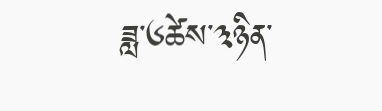ཟླ་༦ཚེས་༣ཉིན་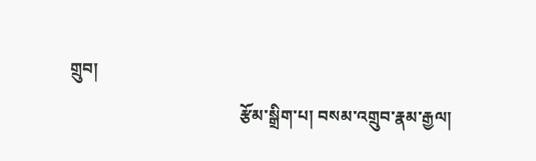གྲུབ།
                                         རྩོམ་སྒྲིག་པ། བསམ་འགྲུབ་རྣམ་རྒྱལ།